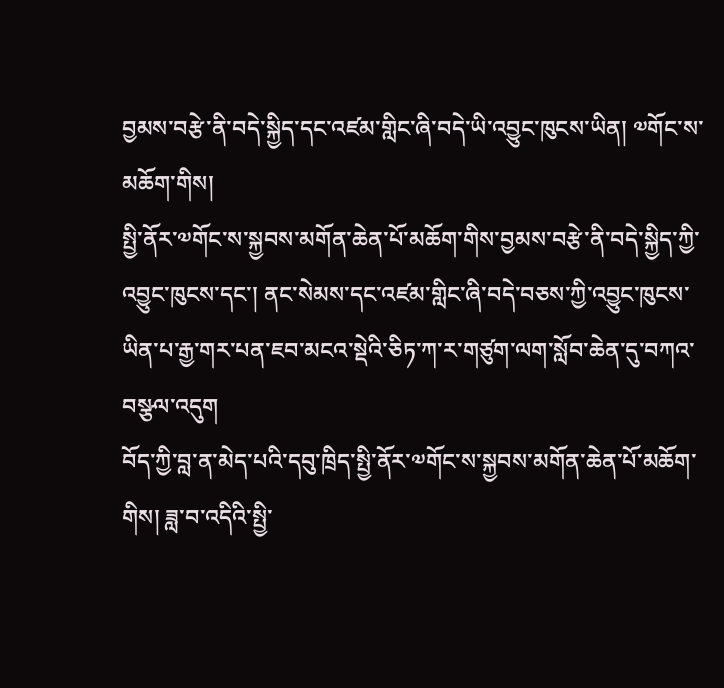བྱམས་བརྩེ་ནི་བདེ་སྐྱིད་དང་འཛམ་གླིང་ཞི་བདེ་ཡི་འབྱུང་ཁུངས་ཡིན། ༧གོང་ས་མཆོག་གིས།
སྤྱི་ནོར་༧གོང་ས་སྐྱབས་མགོན་ཆེན་པོ་མཆོག་གིས་བྱམས་བརྩེ་ནི་བདེ་སྐྱིད་ཀྱི་འབྱུང་ཁུངས་དང་། ནང་སེམས་དང་འཛམ་གླིང་ཞི་བདེ་བཅས་ཀྱི་འབྱུང་ཁུངས་ཡིན་པ་རྒྱ་གར་པན་ཇབ་མངའ་སྡེའི་ཅིཏ་ཀ་ར་གཙུག་ལག་སློབ་ཆེན་དུ་བཀའ་བསྩལ་འདུག
བོད་ཀྱི་བླ་ན་མེད་པའི་དབུ་ཁྲིད་སྤྱི་ནོར་༧གོང་ས་སྐྱབས་མགོན་ཆེན་པོ་མཆོག་གིས། ཟླ་བ་འདིའི་སྤྱི་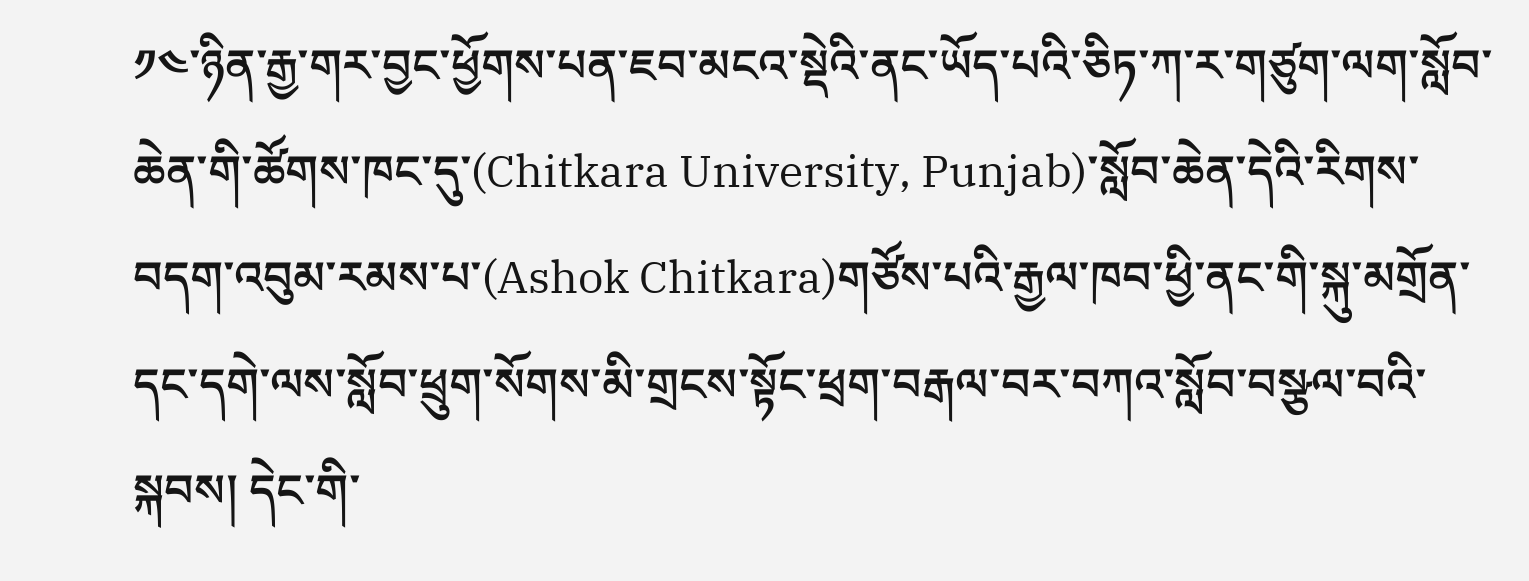༡༤་ཉིན་རྒྱ་གར་བྱང་ཕྱོགས་པན་ཇབ་མངའ་སྡེའི་ནང་ཡོད་པའི་ཅིཏ་ཀ་ར་གཙུག་ལག་སློབ་ཆེན་གི་ཚོགས་ཁང་དུ་(Chitkara University, Punjab)་སློབ་ཆེན་དེའི་རིགས་བདག་འབུམ་རམས་པ་(Ashok Chitkara)གཙོས་པའི་རྒྱལ་ཁབ་ཕྱི་ནང་གི་སྐུ་མགྲོན་དང་དགེ་ལས་སློབ་ཕྲུག་སོགས་མི་གྲངས་སྟོང་ཕྲག་བརྒལ་བར་བཀའ་སློབ་བསྩལ་བའི་སྐབས། དེང་གི་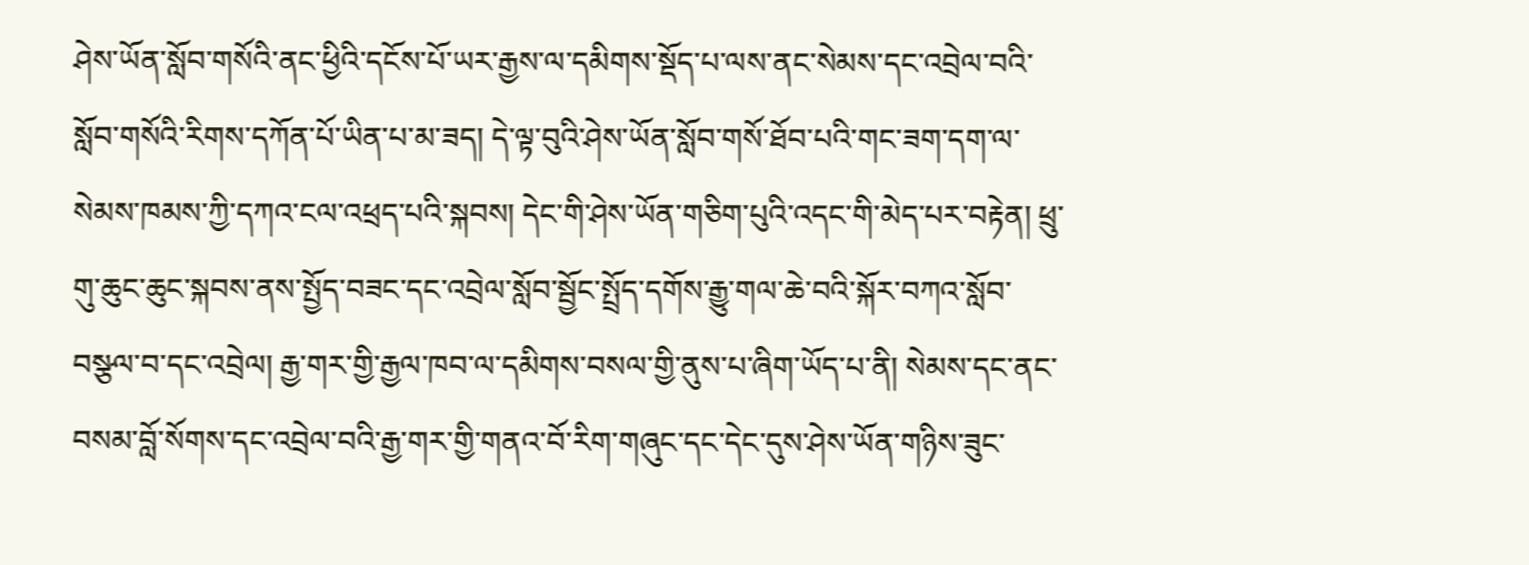ཤེས་ཡོན་སློབ་གསོའི་ནང་ཕྱིའི་དངོས་པོ་ཡར་རྒྱས་ལ་དམིགས་སྡོད་པ་ལས་ནང་སེམས་དང་འབྲེལ་བའི་སློབ་གསོའི་རིགས་དཀོན་པོ་ཡིན་པ་མ་ཟད། དེ་ལྟ་བུའི་ཤེས་ཡོན་སློབ་གསོ་ཐོབ་པའི་གང་ཟག་དག་ལ་སེམས་ཁམས་ཀྱི་དཀའ་ངལ་འཕྲད་པའི་སྐབས། དེང་གི་ཤེས་ཡོན་གཅིག་པུའི་འདང་གི་མེད་པར་བརྟེན། ཕྲུ་གུ་ཆུང་ཆུང་སྐབས་ནས་སྤྱོད་བཟང་དང་འབྲེལ་སློབ་སྦྱོང་སྤྲོད་དགོས་རྒྱུ་གལ་ཆེ་བའི་སྐོར་བཀའ་སློབ་བསྩལ་བ་དང་འབྲེལ། རྒྱ་གར་གྱི་རྒྱལ་ཁབ་ལ་དམིགས་བསལ་གྱི་ནུས་པ་ཞིག་ཡོད་པ་ནི། སེམས་དང་ནང་བསམ་བློ་སོགས་དང་འབྲེལ་བའི་རྒྱ་གར་གྱི་གནའ་བོ་རིག་གཞུང་དང་དེང་དུས་ཤེས་ཡོན་གཉིས་ཟུང་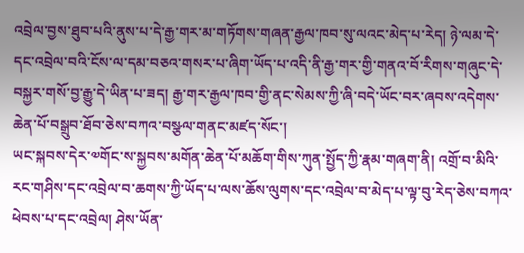འབྲེལ་བྱས་ཐུབ་པའི་ནུས་པ་དེ་རྒྱ་གར་མ་གཏོགས་གཞན་རྒྱལ་ཁབ་སུ་ལའང་མེད་པ་རེད། ཉེ་ལམ་དེ་དང་འབྲེལ་བའི་ངོས་ལ་དམ་བཅའ་གསར་པ་ཞིག་ཡོད་པ་འདི་ནི་རྒྱ་གར་གྱི་གནའ་བོ་རིགས་གཞུང་དེ་བསྐྱར་གསོ་བྱ་རྒྱུ་དེ་ཡིན་པ་ཟད། རྒྱ་གར་རྒྱལ་ཁབ་གྱི་ནང་སེམས་ཀྱི་ཞི་བདེ་ཡོང་བར་ཞབས་འདེགས་ཆེན་པོ་བསྒྲུབ་ཐོབ་ཅེས་བཀའ་བསྩལ་གནང་མཛད་སོང་།
ཡང་སྐབས་དེར་༧གོང་ས་སྐྱབས་མགོན་ཆེན་པོ་མཆོག་གིས་ཀུན་སྤྱོད་ཀྱི་རྣམ་གཞག་ནི། འགྲོ་བ་མིའི་རང་གཤིས་དང་འབྲེལ་བ་ཆགས་ཀྱི་ཡོད་པ་ལས་ཆོས་ལུགས་དང་འབྲེལ་བ་མེད་པ་ལྟ་བུ་རེད་ཅེས་བཀའ་ཕེབས་པ་དང་འབྲེལ། ཤེས་ཡོན་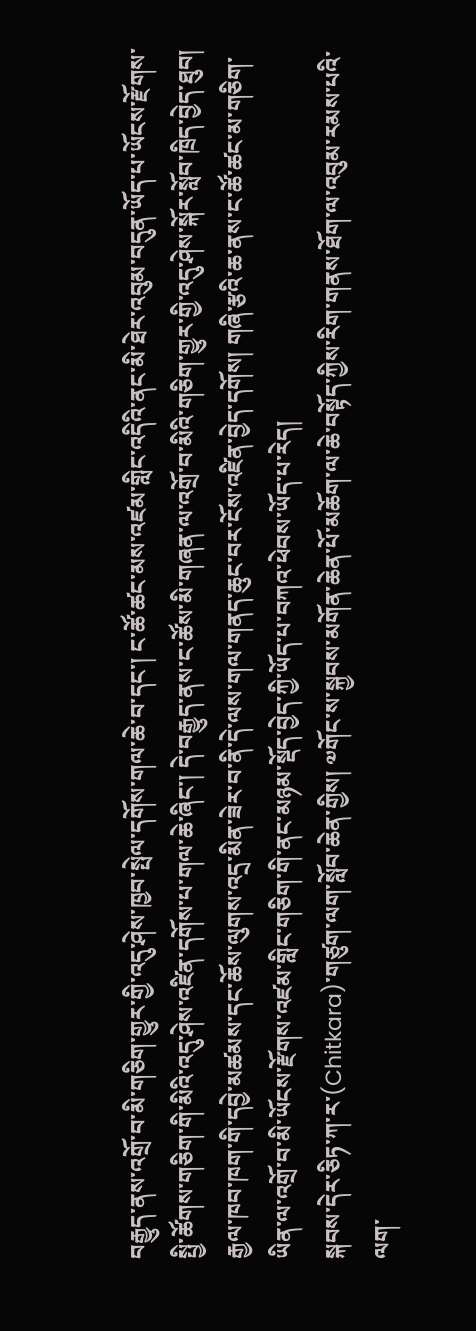བརྒྱུད་ནས་འགྲོ་བ་མི་གཅིག་གྱུར་གྱི་འདུ་ཤེས་ཁྱབ་སྤེལ་དགོས་གལ་ཆེ་བ་དང་། ང་ཚོ་ཚང་མས་འཛམ་གླིང་འདིའི་ནང་མི་ཐེར་འབུམ་བདུན་ཡོད་པ་ཡོངས་རྫོགས་སྤྱི་ཚོགས་གཅིག་གི་མིའི་འདུ་ཤེས་འཛིན་དགོས་པ་གལ་ཆེ་ཞིང་། དེ་བརྒྱུད་ནས་ང་ཚོས་མི་གཞན་ལ་འགྲོ་བ་མིའི་གཅིག་གྱུར་གྱི་འདུ་ཤེས་སྐོར་སློབ་ཁྲིད་བྱེད་ཐུབ། རྒྱལ་ཁབ་ཁག་གི་དབྱེ་མཚམས་དང་ཆོས་ལུགས་འདྲ་མིན་ཟེར་བ་ནི་དེ་ལས་གལ་གནད་ཆུང་བར་ངོས་འཛིན་བྱེད་དགོས། གཞི་རྩའི་ཆ་ནས་ང་ཚོ་ཚང་མ་གཅིག་ཡིན་ལ་འགྲོ་བ་མི་ཡོངས་རྫོགས་འཛམ་གླིང་གཅིག་གི་ནང་མཉམ་སྡོད་བྱེད་ཀྱི་ཡོད་པ་བཀའ་ཕེབས་ཡོད་པ་རེད།
སྐབས་དེར་ཅིཏ་ཀ་ར་(Chitkara)་གཙུག་ལག་སློབ་ཆེན་གྱིས། ༧གོང་ས་སྐྱབས་མགོན་ཆེན་པོ་མཆོག་ལ་ཆེ་བསྟོད་ཀྱིས་རིག་གནས་ཐོག་ལ་འབུམ་རམས་པའི་ལག་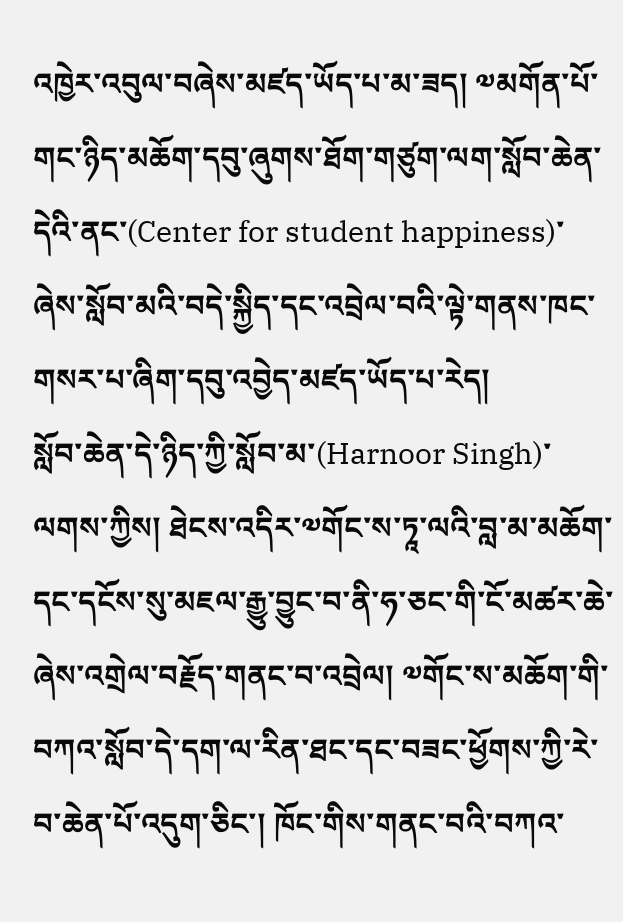འཁྱེར་འབུལ་བཞེས་མཛད་ཡོད་པ་མ་ཟད། ༧མགོན་པོ་གང་ཉིད་མཆོག་དབུ་ཞུགས་ཐོག་གཙུག་ལག་སློབ་ཆེན་དེའི་ནང་(Center for student happiness)་ཞེས་སློབ་མའི་བདེ་སྐྱིད་དང་འབྲེལ་བའི་ལྟེ་གནས་ཁང་གསར་པ་ཞིག་དབུ་འབྱེད་མཛད་ཡོད་པ་རེད།
སློབ་ཆེན་དེ་ཉིད་ཀྱི་སློབ་མ་(Harnoor Singh)་ལགས་ཀྱིས། ཐེངས་འདིར་༧གོང་ས་ཏཱ་ལའི་བླ་མ་མཆོག་དང་དངོས་སུ་མཇལ་རྒྱུ་བྱུང་བ་ནི་ཧ་ཅང་གི་ངོ་མཚར་ཆེ་ཞེས་འགྲེལ་བརྗོད་གནང་བ་འབྲེལ། ༧གོང་ས་མཆོག་གི་བཀའ་སློབ་དེ་དག་ལ་རིན་ཐང་དང་བཟང་ཕྱོགས་ཀྱི་རེ་བ་ཆེན་པོ་འདུག་ཅིང་། ཁོང་གིས་གནང་བའི་བཀའ་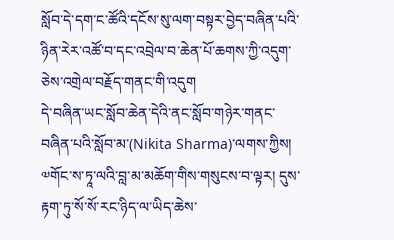སློབ་དེ་དག་ང་ཚོའི་དངོས་སུ་ལག་བསྟར་བྱེད་བཞིན་པའི་ཉིན་རེར་འཚོ་བ་དང་འབྲེལ་བ་ཆེན་པོ་ཆགས་ཀྱི་འདུག་ཅེས་འགྲེལ་བརྗོད་གནང་གི་འདུག
དེ་བཞིན་ཡང་སློབ་ཆེན་དེའི་ནང་སློབ་གཉེར་གནང་བཞིན་པའི་སློབ་མ་(Nikita Sharma)་ལགས་ཀྱིས། ༧གོང་ས་ཏཱ་ལའི་བླ་མ་མཆོག་གིས་གསུངས་བ་ལྟར། དུས་རྟག་ཏུ་སོ་སོ་རང་ཉིད་ལ་ཡིད་ཆེས་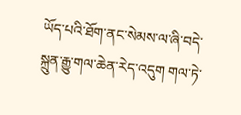ཡོད་པའི་ཐོག་ནང་སེམས་ལ་ཞི་བདེ་སྐྲུན་རྒྱུ་གལ་ཆེན་རེད་འདུག གལ་ཏེ་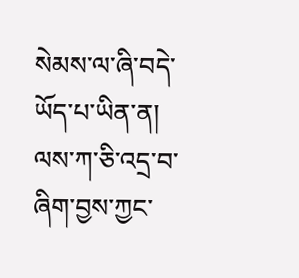སེམས་ལ་ཞི་བདེ་ཡོད་པ་ཡིན་ན། ལས་ཀ་ཅི་འདྲ་བ་ཞིག་བྱས་ཀྱང་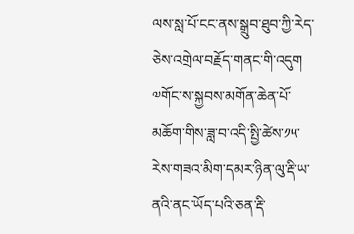ལས་སླ་པོ་ངང་ནས་སྒྲུབ་ཐུབ་ཀྱི་རེད་ཅེས་འགྲེལ་བརྗོད་གནང་གི་འདུག
༧གོང་ས་སྐྱབས་མགོན་ཆེན་པོ་མཆོག་གིས་ཟླ་བ་འདི་སྤྱི་ཚེས་༡༥་རེས་གཟའ་མིག་དམར་ཉིན་ལུ་རྡི་ཡ་ནའི་ནང་ཡོད་པའི་ཅན་རྡི་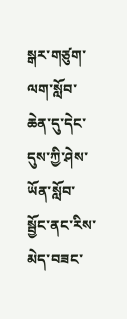སྒར་གཙུག་ལག་སློབ་ཆེན་དུ་དེང་དུས་ཀྱི་ཤེས་ཡོན་སློབ་སྦྱོང་ནང་རིས་མེད་བཟང་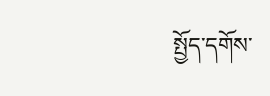སྤྱོད་དགོས་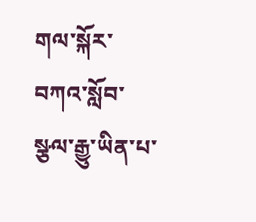གལ་སྐོར་བཀའ་སློབ་སྩལ་རྒྱུ་ཡིན་པ་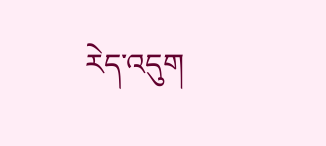རེད་འདུག